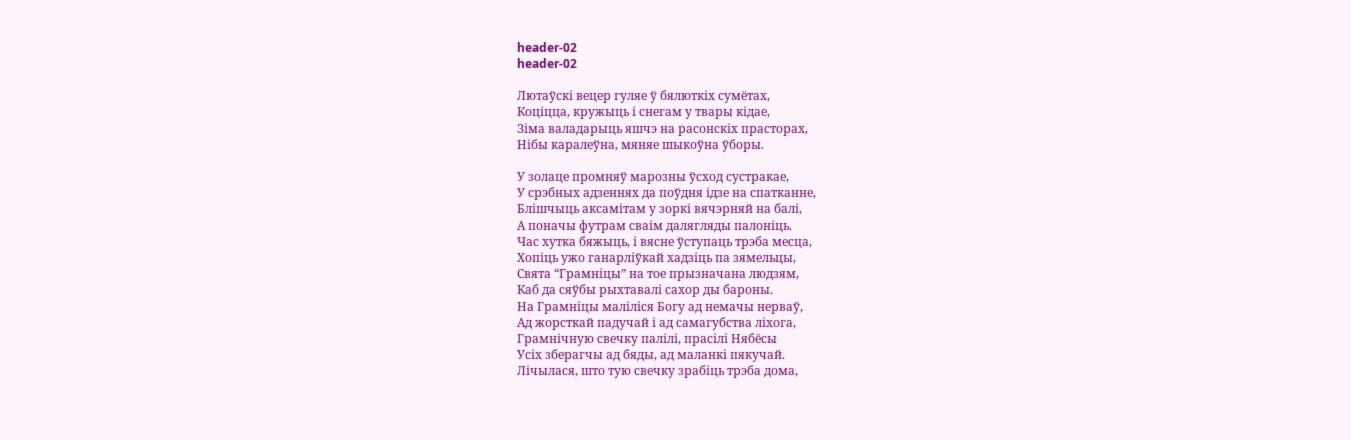header-02
header-02

Лютаўскі вецер гуляе ў бялюткіх сумётах,
Коціцца, кружыць і снегам у твары кідае,
Зіма валадарыць яшчэ на расонскіх прасторах,
Нібы каралеўна, мяняе шыкоўна ўборы.

У золаце промняў марозны ўсход сустракае,
У срэбных адзеннях да поўдня ідзе на спатканне,
Блішчыць аксамітам у зоркі вячэрняй на балі,
А поначы футрам сваім далягляды палоніць.
Час хутка бяжыць, і вясне ўступаць трэба месца,
Хопіць ужо ганарліўкай хадзіць па зямельцы,
Свята “Грамніцы” на тое прызначана людзям,
Каб да сяўбы рыхтавалі сахор ды бароны.
На Грамніцы маліліся Богу ад немачы нерваў,
Ад жорсткай падучай і ад самагубства ліхога,
Грамнічную свечку палілі, прасілі Нябёсы
Усіх зберагчы ад бяды, ад маланкі пякучай.
Лічылася, што тую свечку зрабіць трэба дома,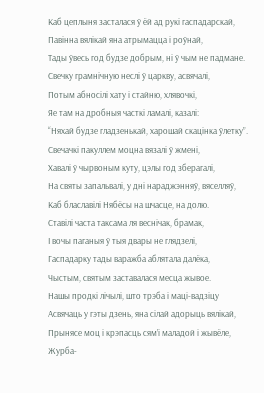Каб цеплыня засталася ў ёй ад рукі гаспадарскай,
Павінна вялікай яна атрымацца і роўнай,
Тады ўвесь год будзе добрым, ні ў чым не падмане.
Свечку грамнічную неслі ў царкву, асвячалі,
Потым абносілі хату і стайню, хлявочкі,
Яе там на дробныя часткі ламалі, казалі:
“Няхай будзе гладзенькай, харошай скацінка ўлетку”.
Свечачкі пакуллем моцна вязалі ў жмені,
Хавалі ў чырвоным куту, цэлы год зберагалі,
На святы запальвалі, у дні нараджэнняў, вяселляў,
Каб блаславілі Нябёсы на шчасце, на долю.
Ставілі часта таксама ля веснічак, брамак,
І вочы паганыя ў тыя двары не глядзелі,
Гаспадарку тады варажба аблятала далёка,
Чыстым, святым заставалася месца жывое.
Нашы продкі лічылі, што трэба і маці-вадзіцу
Асвячаць у гэты дзень, яна сілай адорыць вялікай,
Прынясе моц і крэпасць сям’і маладой і жывёле,
Журба-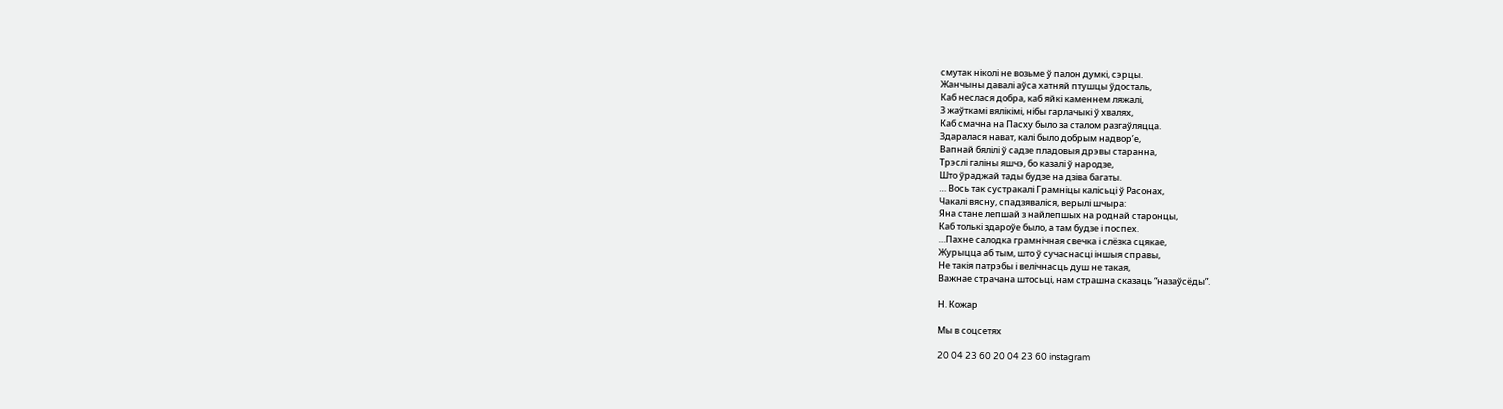смутак ніколі не возьме ў палон думкі, сэрцы.
Жанчыны давалі аўса хатняй птушцы ўдосталь,
Каб неслася добра, каб яйкі каменнем ляжалі,
З жаўткамі вялікімі, нібы гарлачыкі ў хвалях,
Каб смачна на Пасху было за сталом разгаўляцца.
Здаралася нават, калі было добрым надвор’е,
Вапнай бялілі ў садзе пладовыя дрэвы старанна,
Трэслі галіны яшчэ, бо казалі ў народзе,
Што ўраджай тады будзе на дзіва багаты.
… Вось так сустракалі Грамніцы калісьці ў Расонах,
Чакалі вясну, спадзяваліся, верылі шчыра:
Яна стане лепшай з найлепшых на роднай старонцы,
Каб толькі здароўе было, а там будзе і поспех.
…Пахне салодка грамнічная свечка і слёзка сцякае,
Журыцца аб тым, што ў сучаснасці іншыя справы,
Не такія патрэбы і велічнасць душ не такая,
Важнае страчана штосьці, нам страшна сказаць “назаўсёды”.

Н. Кожар

Мы в соцсетях

20 04 23 60 20 04 23 60 instagram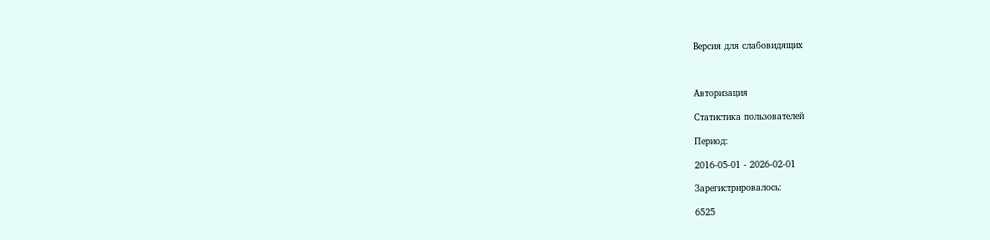Версия для слабовидящих



Авторизация

Статистика пользователей

Период:

2016-05-01 - 2026-02-01

Зарегистрировалось:

6525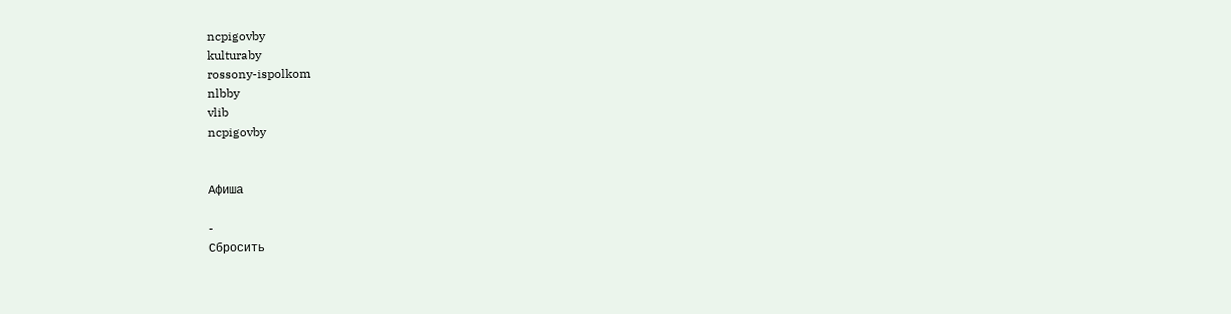ncpigovby
kulturaby
rossony-ispolkom
nlbby
vlib
ncpigovby


Афиша

-
Сбросить